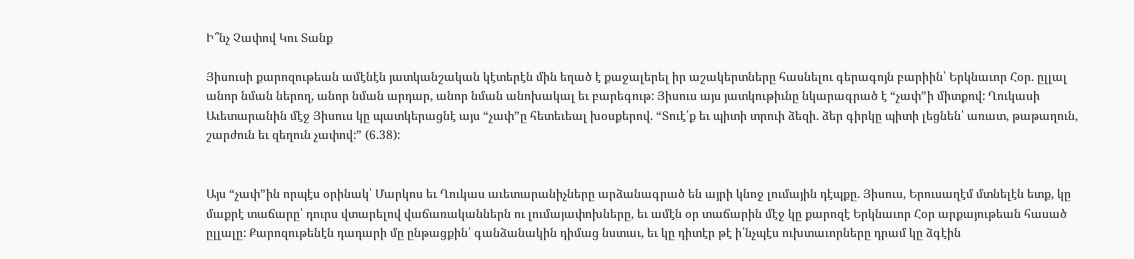Ի՞նչ Չափով Կու Տանք

Յիսուսի քարոզութեան ամէնէն յատկանշական կէտերէն մին եղած է քաջալերել իր աշակերտները հասնելու գերագոյն բարիին՝ Երկնաւոր Հօր. ըլլալ անոր նման ներող, անոր նման արդար, անոր նման անոխակալ եւ բարեգութ: Յիսուս այս յատկութիւնը նկարագրած է “չափ”ի միտքով: Ղուկասի Աւետարանին մէջ Յիսուս կը պատկերացնէ այս “չափ”ը հետեւեալ խօսքերով. “Տուէ՛ք եւ պիտի տրուի ձեզի. ձեր գիրկը պիտի լեցնեն՝ առատ, թաթաղուն, շարժուն եւ զեղուն չափով:” (6.38):


Այս “չափ”ին որպէս օրինակ՝ Մարկոս եւ Ղուկաս աւետարանիչները արձանագրած են այրի կնոջ լումային դէպքը. Յիսուս, Երուսաղէմ մտնելէն ետք, կը մաքրէ տաճարը՝ դուրս վտարելով վաճառականներն ու լումայափոխները, եւ ամէն օր տաճարին մէջ կը քարոզէ Երկնաւոր Հօր արքայութեան հասած ըլլալը: Քարոզութենէն դադարի մը ընթացքին՝ գանձանակին դիմաց նստաւ, եւ կը դիտէր թէ ի՛նչպէս ուխտաւորները դրամ կը ձգէին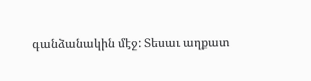գանձանակին մէջ: Տեսաւ աղքատ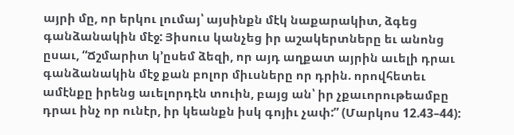այրի մը, որ երկու լումայ՝ այսինքն մէկ նաքարակիտ, ձգեց գանձանակին մէջ: Յիսուս կանչեց իր աշակերտները եւ անոնց ըսաւ, “Ճշմարիտ կ’ըսեմ ձեզի, որ այդ աղքատ այրին աւելի դրաւ գանձանակին մէջ քան բոլոր միւսները որ դրին. որովհետեւ ամէնքը իրենց աւելորդէն տուին, բայց ան՝ իր չքաւորութեամբը դրաւ ինչ որ ունէր, իր կեանքն իսկ գոյիւ չափ:” (Մարկոս 12.43–44):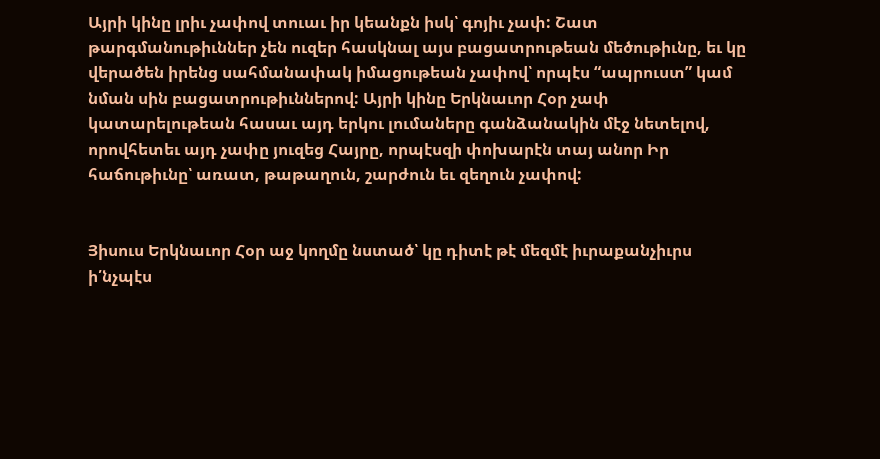Այրի կինը լրիւ չափով տուաւ իր կեանքն իսկ՝ գոյիւ չափ: Շատ թարգմանութիւններ չեն ուզեր հասկնալ այս բացատրութեան մեծութիւնը, եւ կը վերածեն իրենց սահմանափակ իմացութեան չափով՝ որպէս “ապրուստ” կամ նման սին բացատրութիւններով: Այրի կինը Երկնաւոր Հօր չափ կատարելութեան հասաւ այդ երկու լումաները գանձանակին մէջ նետելով, որովհետեւ այդ չափը յուզեց Հայրը, որպէսզի փոխարէն տայ անոր Իր հաճութիւնը՝ առատ, թաթաղուն, շարժուն եւ զեղուն չափով:


Յիսուս Երկնաւոր Հօր աջ կողմը նստած՝ կը դիտէ թէ մեզմէ իւրաքանչիւրս ի՛նչպէս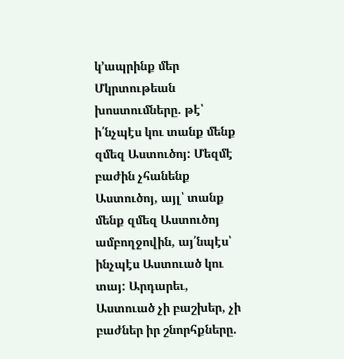կ’ապրինք մեր Մկրտութեան խոստումները. թէ՝ ի՛նչպէս կու տանք մենք զմեզ Աստուծոյ: Մեզմէ բաժին չհանենք Աստուծոյ, այլ՝ տանք մենք զմեզ Աստուծոյ ամբողջովին, այ՛նպէս՝ ինչպէս Աստուած կու տայ: Արդարեւ, Աստուած չի բաշխեր, չի բաժներ իր շնորհքները.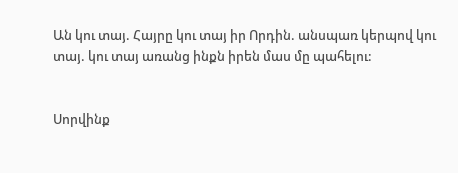Ան կու տայ. Հայրը կու տայ իր Որդին. անսպառ կերպով կու տայ. կու տայ առանց ինքն իրեն մաս մը պահելու:


Սորվինք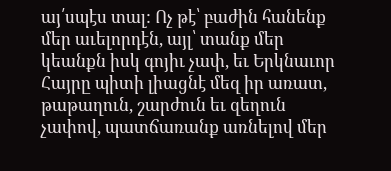այ՛սպէս տալ: Ոչ թէ՝ բաժին հանենք մեր աւելորդէն, այլ՝ տանք մեր կեանքն իսկ գոյիւ չափ, եւ Երկնաւոր Հայրը պիտի լիացնէ մեզ իր առատ, թաթաղուն, շարժուն եւ զեղուն չափով, պատճառանք առնելով մեր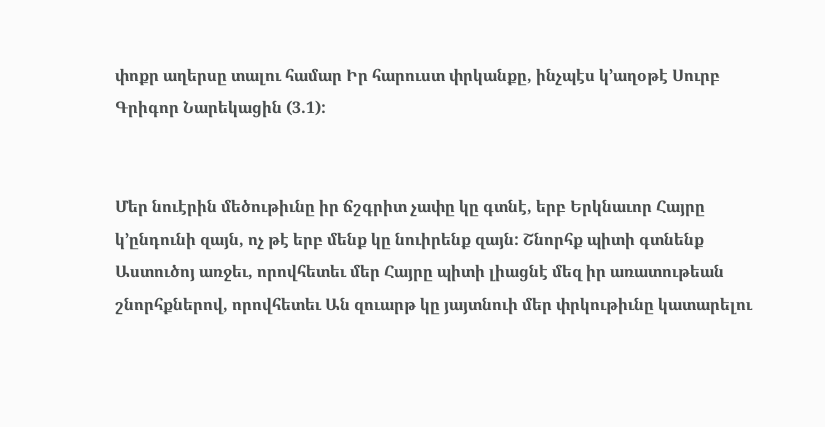փոքր աղերսը տալու համար Իր հարուստ փրկանքը, ինչպէս կ’աղօթէ Սուրբ Գրիգոր Նարեկացին (3.1):


Մեր նուէրին մեծութիւնը իր ճշգրիտ չափը կը գտնէ, երբ Երկնաւոր Հայրը կ’ընդունի զայն, ոչ թէ երբ մենք կը նուիրենք զայն: Շնորհք պիտի գտնենք Աստուծոյ առջեւ, որովհետեւ մեր Հայրը պիտի լիացնէ մեզ իր առատութեան շնորհքներով, որովհետեւ Ան զուարթ կը յայտնուի մեր փրկութիւնը կատարելու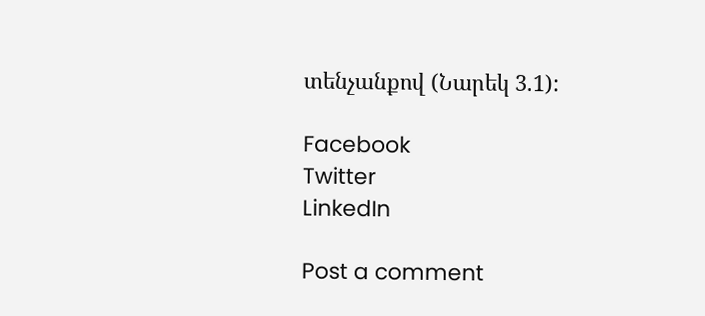տենչանքով (Նարեկ 3.1):

Facebook
Twitter
LinkedIn

Post a comment